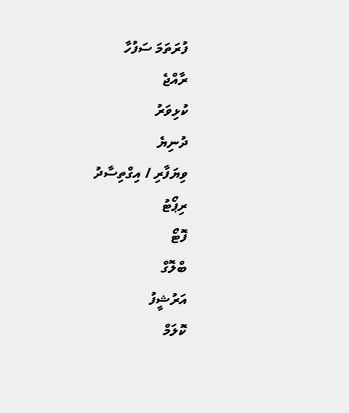ފުރަތަމަ ސަފުހާ
ރާއްޖެ
ކުޅިވަރު
ދުނިޔެ
ވިޔަފާރި / އިގްތިސާދު
ރިޕޯޓު
ފޮޓޯ
ބްލޮގް
އަރުޝީފު
ކޮލަމް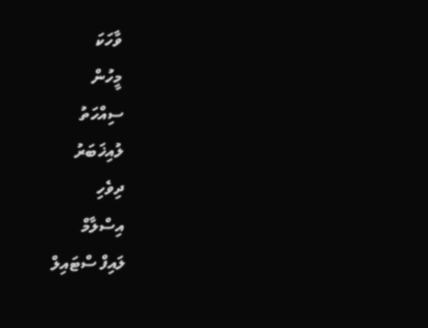ވާހަކަ
މީހުން
ސިއްހަތު
ލުއިޚަބަރު
ދިވެހި
އިސްލާމް
ލައިފް ސްޓައިލް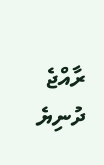ރާއްޖެ
ދުނިޔެ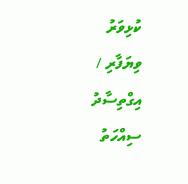ކުޅިވަރު
ވިޔަފާރި / އިގްތިސާދު
ސިއްހަތު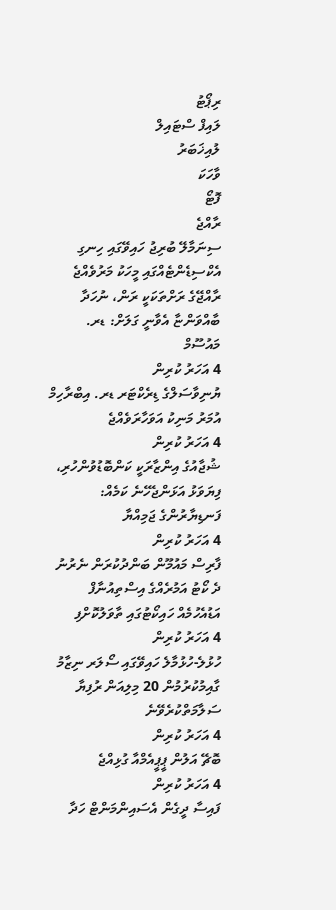ރިޕޯޓު
ލައިފް ސްޓައިލް
ލުއިޚަބަރު
ވާހަކަ
ފޮޓޯ
ރާއްޖެ
ސިނަމާލޭ ބުރިޖު ހައިވޭގައި ހިނގި އެކްސިޑެންޓެއްގައި މީހަކު މަރުވެއްޖެ
ރާއްޖޭގެ ރަށްތަކަކީ ރަން، ނުހަދާ ބާއްވަންޏާ އެވާނީ ގަލަށް: ޑރ. މައުސޫމް
4 އަހަރު ކުރިން
ޔުނިވާސަލްގެ ޑިރެކްޓަރ ޑރ. އިބްރާހިމް އުމަރު މަނިކު އަވަހާރަވެއްޖެ
4 އަހަރު ކުރިން
ޝުޖާއުގެ އިންޒާރަކީ ކަންބޮޑުވުންހުރި، ފިޔަވަޅު އަޅަންޖެހޭނެ ކަމެއް: ފަނޑިޔާރުންގެ ޖަމިއްޔާ
4 އަހަރު ކުރިން
ފާރިސް މައުމޫން ބަންދުކުރަން ނެރުނު ދެ ކޯޓު އަމުރެއްގެ އިސްތިއުނާފް އަޑުއެހުމެއް ހައިކޯޓުގައި ތާވަލުކޮށްފި
4 އަހަރު ކުރިން
ހުޅުލެ-ހުޅުމާލެ ހައިވޭގައި ސޯލަރ ނިޒާމު ގާއިމުކުރުމުން 20 މިލިއަން ރުފިޔާ ސަލާމަތްކުރެވޭނެ
4 އަހަރު ކުރިން
ބޮޗޭ އަލުން ޕީޕީއެމްއާ ގުޅިއްޖެ
4 އަހަރު ކުރިން
ފައިސާ ދީގެން އެސައިންމަންޓް ހަދާ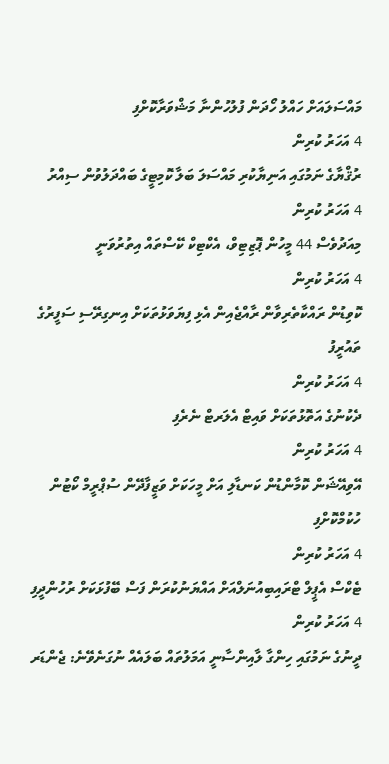މައްސަލައަށް ހައްލު ހޯދަން ފުލުހުންނާ މަޝްވަރާކޮށްފި
4 އަހަރު ކުރިން
ރުޤްޔާގެ ނަމުގައި އަނިޔާކުރި މައްސަލަ ބަލާ ކޮމިޓީގެ ބައްދަލުވުން ސިއްރު
4 އަހަރު ކުރިން
މިއަދުވެސް 44 މީހުން ޕޮޒިޓިވް، އެކްޓިކް ކޭސްތައް އިތުރުވަނީ
4 އަހަރު ކުރިން
ކޮވިޑުން ރައްކާތެރިވާން ރާއްޖެއިން އެޅި ފިޔަވަޅުތަކަށް އިނގިރޭސި ސަފީރުގެ ތައުރީފު
4 އަހަރު ކުރިން
ދެކުނުގެ އަތޮޅުތަކަށް ވައިޓް އެލަރޓް ނެރެފި
4 އަހަރު ކުރިން
އޭވިއޭޝަން ކޮމާންޑުން ކަނޑާލި އަށް މީހަކަށް ވަޒީފާދޭން ސުޕްރީމް ކޯޓުން ހުކުމްކޮށްފި
4 އަހަރު ކުރިން
ޓެކްސް އެޕީލް ޓްރައިބިއުނަލްއަށް އައްޔަނުކުރަން ފަސް ބޭފުޅަކަށް ރުހުންދީފި
4 އަހަރު ކުރިން
ދީނުގެ ނަމުގައި ހިންގާ ލާއިންސާނީ އަމަލުތައް ބަލައެއް ނުގަނެވޭނެ: ޖެންޑަރ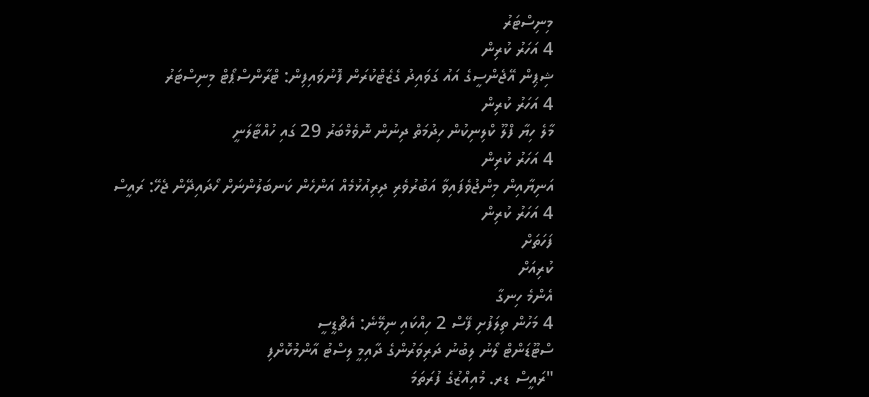މިނިސްޓަރު
4 އަހަރު ކުރިން
ޝިޕިން އޭޖެންސީގެ އައު ގަވައިދު ގެޒެޓްކުރަން ފޮނުވައިފިން: ޓްރާންސްޕޯޓް މިނިސްޓަރު
4 އަހަރު ކުރިން
މާލެ ހިޔާ ފްލޫ ކްލިނިކުން ހިދުމަތް ދިނުން ނޮވެމްބަރު 29 ގައި ހުއްޓާލަނީ
4 އަހަރު ކުރިން
އަނިޔާއިން މިންޖުވެފައިވާ އަބުރުވެރި ދިރިއުޅުމެއް އަންހެން ކަނބަލުންނަށް ހޯދައިދޭން ޖެހޭ: ރައީސް
4 އަހަރު ކުރިން
ފަހަތަށް
ކުރިއަށް
އެންމެ ހިނގާ
4 މަހުން ތިލަފުށި ފޭސް 2 ހިއްކައި ނިމޭނެ: އެޗްޑީސީ
ސްޓޫޑަންޓް ލޯނު ލިބުނު ދަރިވަރުންގެ ދާއިމީ ލިސްޓު އާންމުކޮށްފި
"ރައީސް ޑރ. މުއިއްޒުގެ ފުރަތަމަ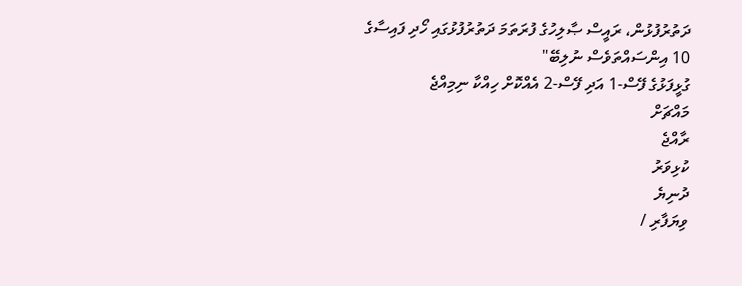ދަތުރުފުޅުން، ރައީސް ޞާލިހުގެ ފުރަތަމަ ދަތުރުފުޅުގައި ހޯދި ފައިސާގެ 10 އިންސައްތަވެސް ނުލިބޭ"
ގުޅީފަޅުގެ ފޭސް-1 އަދި ފޭސް-2 އެއްކޮށް ހިއްކާ ނިމިއްޖެ
މައްޗަށް
ރާއްޖެ
ކުޅިވަރު
ދުނިޔެ
ވިޔަފާރި /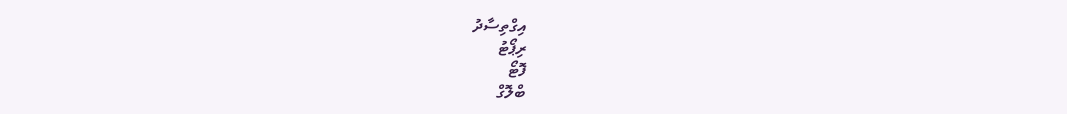އިގްތިސާދު
ރިޕޯޓު
ފޮޓޯ
ބްލޮގް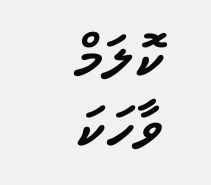ކޮލަމް
ވާހަކަ